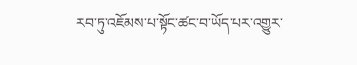རབ་ཏུ་འཇོམས་པ་སྟོང་ཚང་བ་ཡོད་པར་འགྱུར་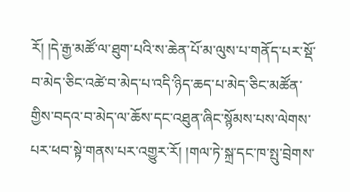རོ། །དེ་རྒྱ་མཚོ་ལ་ཐུག་པའི་ས་ཆེན་པོ་མ་ལུས་པ་གནོད་པར་སྡོ་བ་མེད་ཅིང་འཚེ་བ་མེད་པ་འདི་ཉིད་ཆད་པ་མེད་ཅིང་མཚོན་གྱིས་བདའ་བ་མེད་ལ་ཆོས་དང་འཐུན་ཞིང་སྙོམས་པས་ལེགས་པར་ཕབ་སྟེ་གནས་པར་འགྱུར་རོ། །གལ་ཏེ་སྐྲ་དང་ཁ་སྤུ་བྲེགས་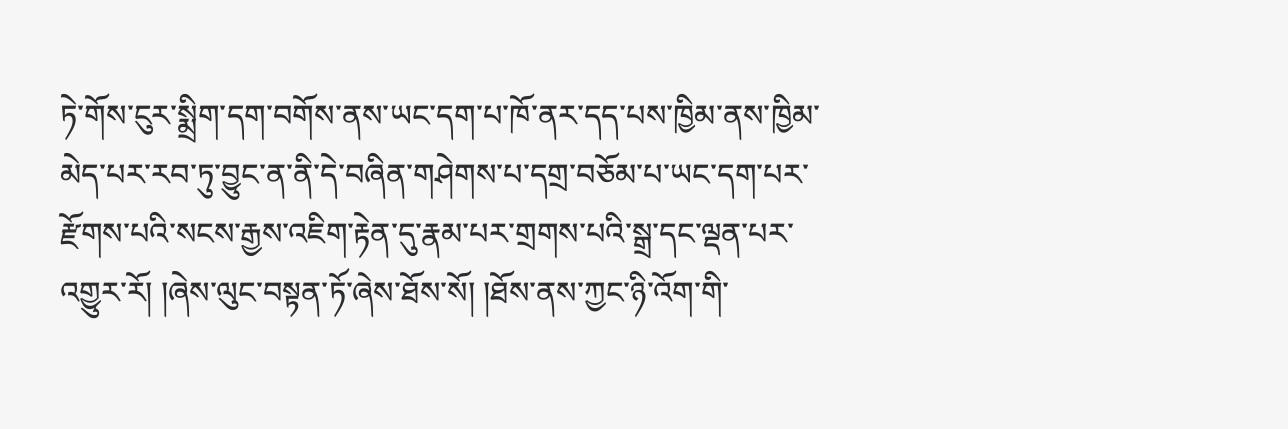ཏེ་གོས་ངུར་སྨྲིག་དག་བགོས་ནས་ཡང་དག་པ་ཁོ་ནར་དད་པས་ཁྱིམ་ནས་ཁྱིམ་མེད་པར་རབ་ཏུ་བྱུང་ན་ནི་དེ་བཞིན་གཤེགས་པ་དགྲ་བཅོམ་པ་ཡང་དག་པར་རྫོགས་པའི་སངས་རྒྱས་འཇིག་རྟེན་དུ་རྣམ་པར་གྲགས་པའི་སྒྲ་དང་ལྡན་པར་འགྱུར་རོ། །ཞེས་ལུང་བསྟན་ཏོ་ཞེས་ཐོས་སོ། །ཐོས་ནས་ཀྱང་ཉི་འོག་གི་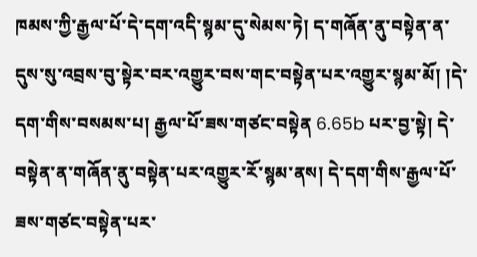ཁམས་ཀྱི་རྒྱལ་པོ་དེ་དག་འདི་སྙམ་དུ་སེམས་ཏེ། ད་གཞོན་ནུ་བསྟེན་ན་དུས་སུ་འབྲས་བུ་སྟེར་བར་འགྱུར་བས་གང་བསྟེན་པར་འགྱུར་སྙམ་མོ། །དེ་དག་གིས་བསམས་པ། རྒྱལ་པོ་ཟས་གཙང་བསྟེན 6.65b པར་བྱ་སྟེ། དེ་བསྟེན་ན་གཞོན་ནུ་བསྟེན་པར་འགྱུར་རོ་སྙམ་ནས། དེ་དག་གིས་རྒྱལ་པོ་ཟས་གཙང་བསྟེན་པར་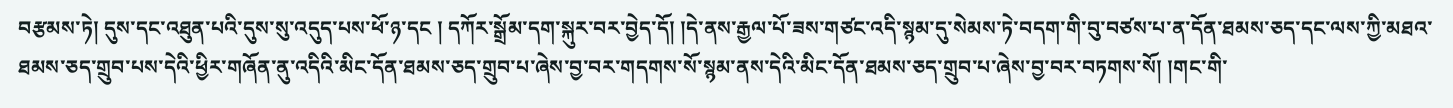བརྩམས་ཏེ། དུས་དང་འཐུན་པའི་དུས་སུ་འདུད་པས་ཕོ་ཉ་དང ། དཀོར་སྒྲོམ་དག་སྐུར་བར་བྱེད་དོ། །དེ་ནས་རྒྱལ་པོ་ཟས་གཙང་འདི་སྙམ་དུ་སེམས་ཏེ་བདག་གི་བུ་བཙས་པ་ན་དོན་ཐམས་ཅད་དང་ལས་ཀྱི་མཐའ་ཐམས་ཅད་གྲུབ་པས་དེའི་ཕྱིར་གཞོན་ནུ་འདིའི་མིང་དོན་ཐམས་ཅད་གྲུབ་པ་ཞེས་བྱ་བར་གདགས་སོ་སྙམ་ནས་དེའི་མིང་དོན་ཐམས་ཅད་གྲུབ་པ་ཞེས་བྱ་བར་བཏགས་སོ། །གང་གི་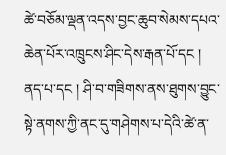ཚེ་བཅོམ་ལྡན་འདས་བྱང་ཆུབ་སེམས་དཔའ་ཆེན་པོར་འཁྲུངས་ཤིང་དེས་རྒན་པོ་དང ། ནད་པ་དང ། ཤི་བ་གཟིགས་ནས་ཐུགས་བྱུང་སྟེ་ནགས་ཀྱི་ནང་དུ་གཤེགས་པ་དེའི་ཚེ་ན་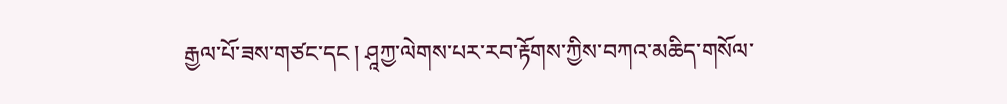རྒྱལ་པོ་ཟས་གཙང་དང ། ཤཱཀྱ་ལེགས་པར་རབ་རྟོགས་ཀྱིས་བཀའ་མཆིད་གསོལ་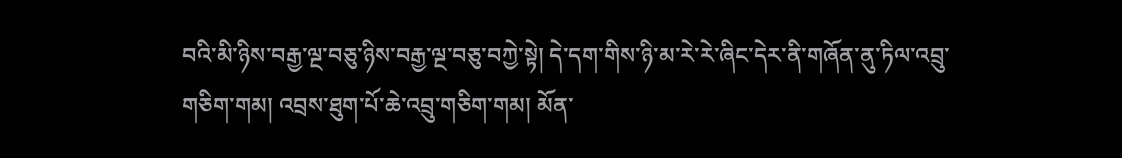བའི་མི་ཉིས་བརྒྱ་ལྔ་བཅུ་ཉིས་བརྒྱ་ལྔ་བཅུ་བཀྱེ་སྟེ། དེ་དག་གིས་ཉི་མ་རེ་རེ་ཞིང་དེར་ནི་གཞོན་ནུ་ཏིལ་འབྲུ་གཅིག་གམ། འབྲས་ཐུག་པོ་ཆེ་འབྲུ་གཅིག་གམ། མོན་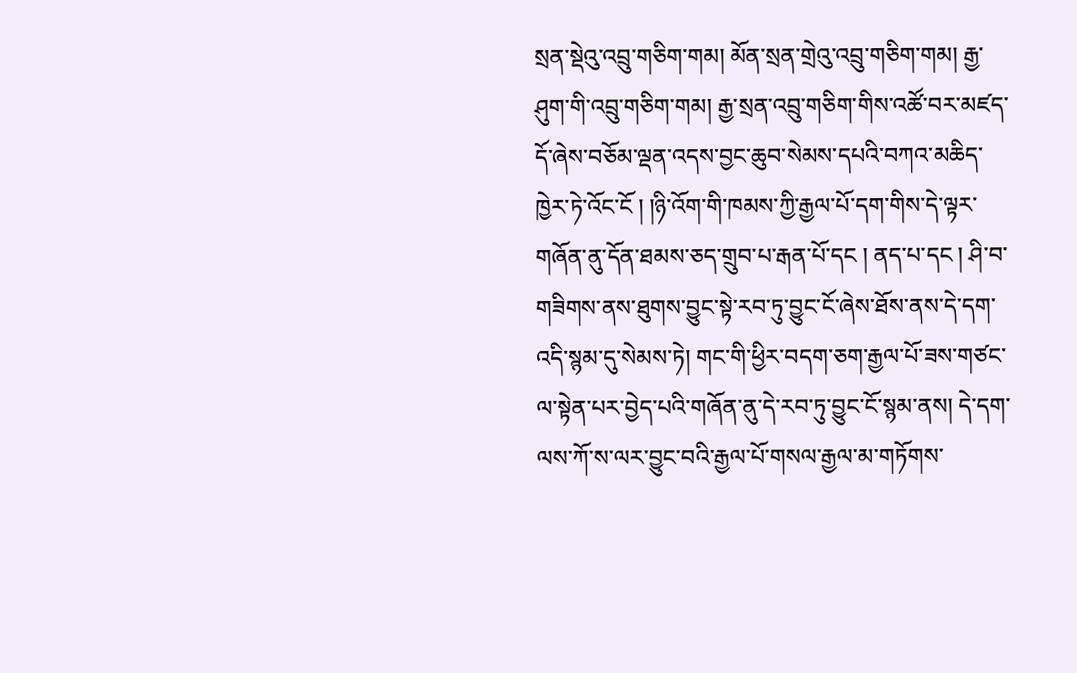སྲན་སྡེའུ་འབྲུ་གཅིག་གམ། མོན་སྲན་གྲེའུ་འབྲུ་གཅིག་གམ། རྒྱ་ཤུག་གི་འབྲུ་གཅིག་གམ། རྒྱ་སྲན་འབྲུ་གཅིག་གིས་འཚོ་བར་མཛད་དོ་ཞེས་བཅོམ་ལྡན་འདས་བྱང་ཆུབ་སེམས་དཔའི་བཀའ་མཆིད་ཁྱེར་ཏེ་འོང་ངོ ། །ཉི་འོག་གི་ཁམས་ཀྱི་རྒྱལ་པོ་དག་གིས་དེ་ལྟར་གཞོན་ནུ་དོན་ཐམས་ཅད་གྲུབ་པ་རྒན་པོ་དང ། ནད་པ་དང ། ཤི་བ་གཟིགས་ནས་ཐུགས་བྱུང་སྟེ་རབ་ཏུ་བྱུང་ངོ་ཞེས་ཐོས་ནས་དེ་དག་འདི་སྙམ་དུ་སེམས་ཏེ། གང་གི་ཕྱིར་བདག་ཅག་རྒྱལ་པོ་ཟས་གཙང་ལ་སྟེན་པར་བྱེད་པའི་གཞོན་ནུ་དེ་རབ་ཏུ་བྱུང་ངོ་སྙམ་ནས། དེ་དག་ལས་ཀོ་ས་ལར་བྱུང་བའི་རྒྱལ་པོ་གསལ་རྒྱལ་མ་གཏོགས་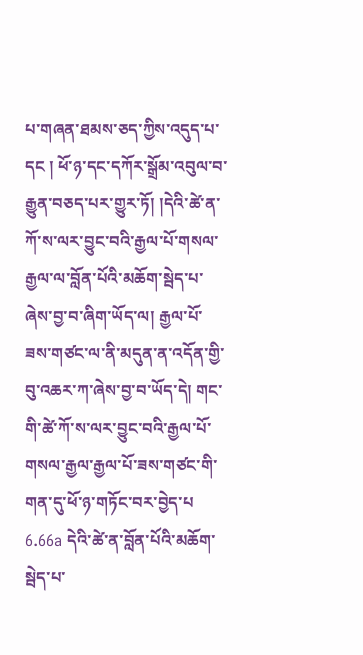པ་གཞན་ཐམས་ཅད་ཀྱིས་འདུད་པ་དང ། ཕོ་ཉ་དང་དཀོར་སྒྲོམ་འབུལ་བ་རྒྱུན་བཅད་པར་གྱུར་ཏོ། །དེའི་ཚེ་ན་ཀོ་ས་ལར་བྱུང་བའི་རྒྱལ་པོ་གསལ་རྒྱལ་ལ་བློན་པོའི་མཆོག་སྦེད་པ་ཞེས་བྱ་བ་ཞིག་ཡོད་ལ། རྒྱལ་པོ་ཟས་གཙང་ལ་ནི་མདུན་ན་འདོན་གྱི་བུ་འཆར་ཀ་ཞེས་བྱ་བ་ཡོད་དེ། གང་གི་ཚེ་ཀོ་ས་ལར་བྱུང་བའི་རྒྱལ་པོ་གསལ་རྒྱལ་རྒྱལ་པོ་ཟས་གཙང་གི་གན་དུ་ཕོ་ཉ་གཏོང་བར་བྱེད་པ 6.66a དེའི་ཚེ་ན་བློན་པོའི་མཆོག་སྦེད་པ་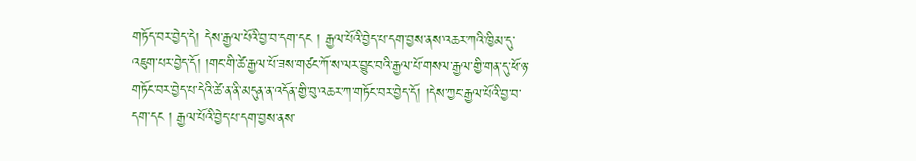གཏོད་བར་བྱེད་དེ། དེས་རྒྱལ་པོའི་བྱ་བ་དག་དང ། རྒྱལ་པོའི་བྱེད་པ་དག་བྱས་ནས་འཆར་ཀའི་ཁྱིམ་དུ་འཇུག་པར་བྱེད་དོ། །གང་གི་ཚེ་རྒྱལ་པོ་ཟས་གཙང་ཀོ་ས་ལར་བྱུང་བའི་རྒྱལ་པོ་གསལ་རྒྱལ་གྱི་གན་དུ་ཕོ་ཉ་གཏོང་བར་བྱེད་པ་དེའི་ཚེ་ན་ནི་མདུན་ན་འདོན་གྱི་བུ་འཆར་ཀ་གཏོང་བར་བྱེད་དོ། །དེས་ཀྱང་རྒྱལ་པོའི་བྱ་བ་དག་དང ། རྒྱལ་པོའི་བྱེད་པ་དག་བྱས་ནས་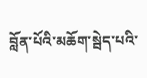བློན་པོའི་མཆོག་སྦེད་པའི་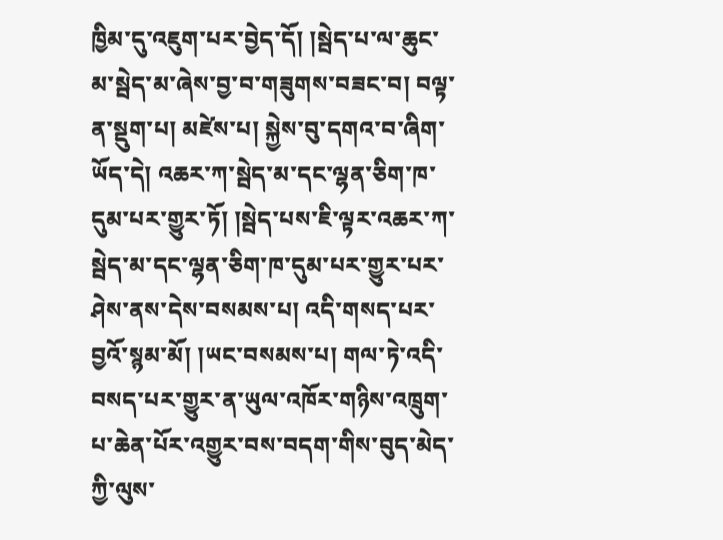ཁྱིམ་དུ་འཇུག་པར་བྱེད་དོ། །སྦེད་པ་ལ་ཆུང་མ་སྦེད་མ་ཞེས་བྱ་བ་གཟུགས་བཟང་བ། བལྟ་ན་སྡུག་པ། མཛེས་པ། སྐྱེས་བུ་དགའ་བ་ཞིག་ཡོད་དེ། འཆར་ཀ་སྦེད་མ་དང་ལྷན་ཅིག་ཁ་དུམ་པར་གྱུར་ཏོ། །སྦེད་པས་ཇི་ལྟར་འཆར་ཀ་སྦེད་མ་དང་ལྷན་ཅིག་ཁ་དུམ་པར་གྱུར་པར་ཤེས་ནས་དེས་བསམས་པ། འདི་གསད་པར་བྱའོ་སྙམ་མོ། །ཡང་བསམས་པ། གལ་ཏེ་འདི་བསད་པར་གྱུར་ན་ཡུལ་འཁོར་གཉིས་འཁྲུག་པ་ཆེན་པོར་འགྱུར་བས་བདག་གིས་བུད་མེད་ཀྱི་ལུས་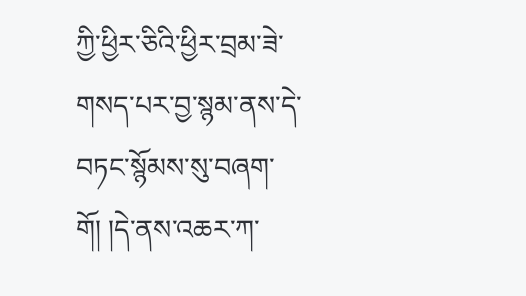ཀྱི་ཕྱིར་ཅིའི་ཕྱིར་བྲམ་ཟེ་གསད་པར་བྱ་སྙམ་ནས་དེ་བཏང་སྙོམས་སུ་བཞག་གོ། །དེ་ནས་འཆར་ཀ་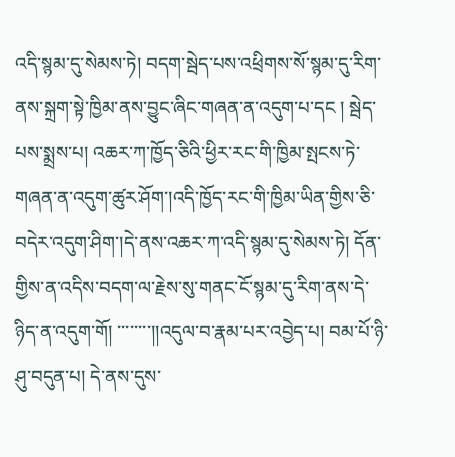འདི་སྙམ་དུ་སེམས་ཏེ། བདག་སྦེད་པས་འཕྲིགས་སོ་སྙམ་དུ་རིག་ནས་སྐྲག་སྟེ་ཁྱིམ་ནས་བྱུང་ཞིང་གཞན་ན་འདུག་པ་དང ། སྦེད་པས་སྨྲས་པ། འཆར་ཀ་ཁྱོད་ཅིའི་ཕྱིར་རང་གི་ཁྱིམ་སྤངས་ཏེ་གཞན་ན་འདུག་ཚུར་ཤོག་།འདི་ཁྱོད་རང་གི་ཁྱིམ་ཡིན་གྱིས་ཅི་བདེར་འདུག་ཤིག་།དེ་ནས་འཆར་ཀ་འདི་སྙམ་དུ་སེམས་ཏེ། དོན་གྱིས་ན་འདིས་བདག་ལ་རྗེས་སུ་གནང་ངོ་སྙམ་དུ་རིག་ནས་དེ་ཉིད་ན་འདུག་གོ། ་་་་་་་་།།འདུལ་བ་རྣམ་པར་འབྱེད་པ། བམ་པོ་ཉི་ཤུ་བདུན་པ། དེ་ནས་དུས་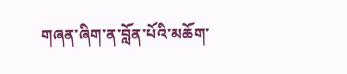གཞན་ཞིག་ན་བློན་པོའི་མཆོག་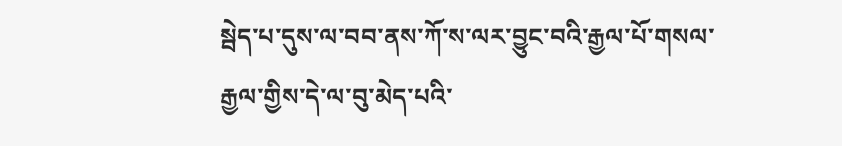སྦེད་པ་དུས་ལ་བབ་ནས་ཀོ་ས་ལར་བྱུང་བའི་རྒྱལ་པོ་གསལ་རྒྱལ་གྱིས་དེ་ལ་བུ་མེད་པའི་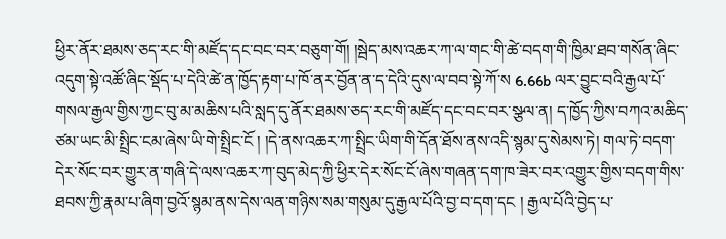ཕྱིར་ནོར་ཐམས་ཅད་རང་གི་མཛོད་དང་བང་བར་བཅུག་གོ། །སྦེད་མས་འཆར་ཀ་ལ་གང་གི་ཚེ་བདག་གི་ཁྱིམ་ཐབ་གསོན་ཞིང་འདུག་སྟེ་འཚོ་ཞིང་སྡོད་པ་དེའི་ཚེ་ན་ཁྱོད་རྟག་པ་ཁོ་ནར་བྱོན་ན་ད་དེའི་དུས་ལ་བབ་སྟེ་ཀོ་ས 6.66b ལར་བྱུང་བའི་རྒྱལ་པོ་གསལ་རྒྱལ་གྱིས་ཀྱང་བུ་མ་མཆིས་པའི་སླད་དུ་ནོར་ཐམས་ཅད་རང་གི་མཛོད་དང་བང་བར་སྩལ་ན། ད་ཁྱོད་ཀྱིས་བཀའ་མཆིད་ཙམ་ཡང་མི་སྤྲིང་ངམ་ཞེས་ཡི་གེ་སྤྲིང་ངོ ། །དེ་ནས་འཆར་ཀ་སྤྲིང་ཡིག་གི་དོན་ཐོས་ནས་འདི་སྙམ་དུ་སེམས་ཏེ། གལ་ཏེ་བདག་དེར་སོང་བར་གྱུར་ན་གཞི་དེ་ལས་འཆར་ཀ་བུད་མེད་ཀྱི་ཕྱིར་དེར་སོང་ངོ་ཞེས་གཞན་དག་ཁ་ཟེར་བར་འགྱུར་གྱིས་བདག་གིས་ཐབས་ཀྱི་རྣམ་པ་ཞིག་བྱའོ་སྙམ་ནས་དེས་ལན་གཉིས་སམ་གསུམ་དུ་རྒྱལ་པོའི་བྱ་བ་དག་དང ། རྒྱལ་པོའི་བྱེད་པ་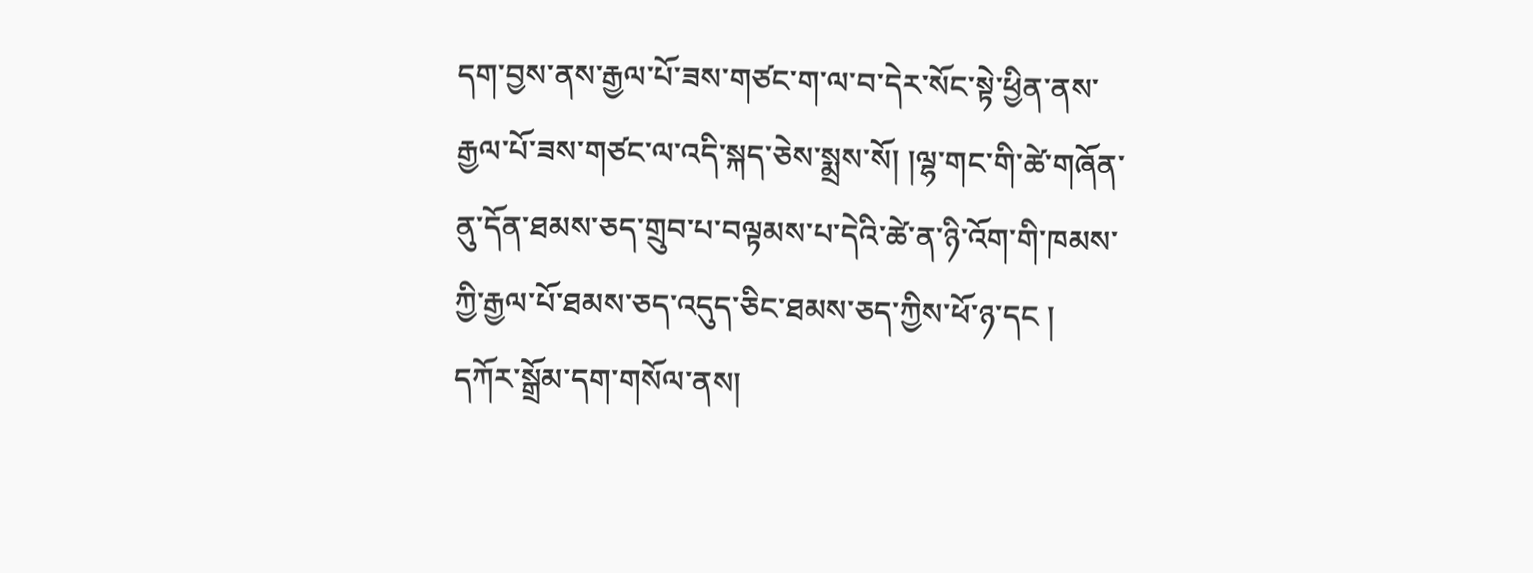དག་བྱས་ནས་རྒྱལ་པོ་ཟས་གཙང་ག་ལ་བ་དེར་སོང་སྟེ་ཕྱིན་ནས་རྒྱལ་པོ་ཟས་གཙང་ལ་འདི་སྐད་ཅེས་སྨྲས་སོ། །ལྷ་གང་གི་ཚེ་གཞོན་ནུ་དོན་ཐམས་ཅད་གྲུབ་པ་བལྟམས་པ་དེའི་ཚེ་ན་ཉི་འོག་གི་ཁམས་ཀྱི་རྒྱལ་པོ་ཐམས་ཅད་འདུད་ཅིང་ཐམས་ཅད་ཀྱིས་ཕོ་ཉ་དང ། དཀོར་སྒྲོམ་དག་གསོལ་ནས།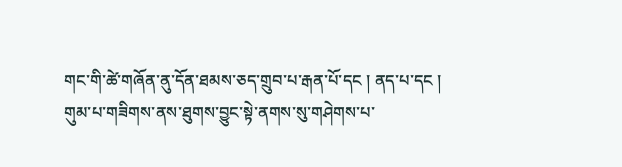གང་གི་ཚེ་གཞོན་ནུ་དོན་ཐམས་ཅད་གྲུབ་པ་རྒན་པོ་དང ། ནད་པ་དང ། གུམ་པ་གཟིགས་ནས་ཐུགས་བྱུང་སྟེ་ནགས་སུ་གཤེགས་པ་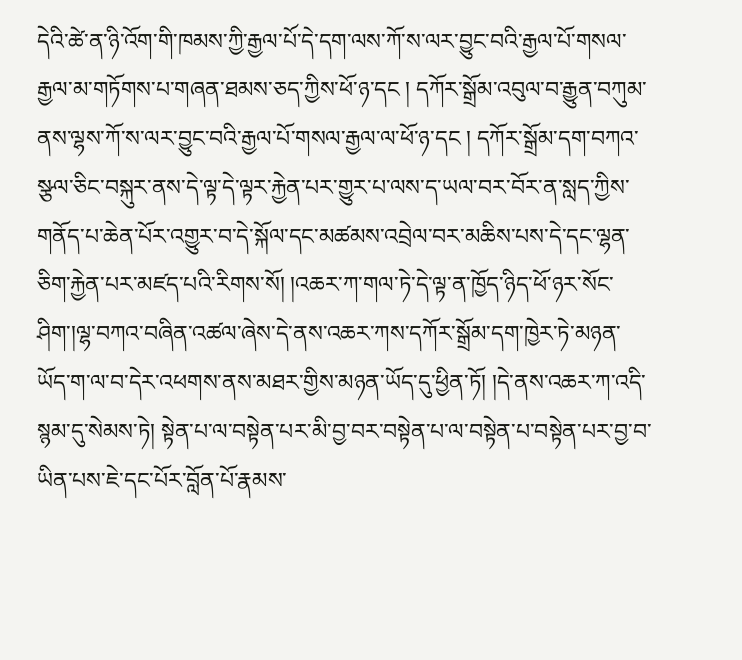དེའི་ཚེ་ན་ཉི་འོག་གི་ཁམས་ཀྱི་རྒྱལ་པོ་དེ་དག་ལས་ཀོ་ས་ལར་བྱུང་བའི་རྒྱལ་པོ་གསལ་རྒྱལ་མ་གཏོགས་པ་གཞན་ཐམས་ཅད་ཀྱིས་ཕོ་ཉ་དང ། དཀོར་སྒྲོམ་འབུལ་བ་རྒྱུན་བཀུམ་ནས་ལྷས་ཀོ་ས་ལར་བྱུང་བའི་རྒྱལ་པོ་གསལ་རྒྱལ་ལ་ཕོ་ཉ་དང ། དཀོར་སྒྲོམ་དག་བཀའ་སྩལ་ཅིང་བསྐུར་ནས་དེ་ལྟ་དེ་ལྟར་རྐྱེན་པར་གྱུར་པ་ལས་ད་ཡལ་བར་བོར་ན་སླད་ཀྱིས་གནོད་པ་ཆེན་པོར་འགྱུར་བ་དེ་སྐོལ་དང་མཚམས་འབྲེལ་བར་མཆིས་པས་དེ་དང་ལྷན་ཅིག་རྐྱེན་པར་མཛད་པའི་རིགས་སོ། །འཆར་ཀ་གལ་ཏེ་དེ་ལྟ་ན་ཁྱོད་ཉིད་ཕོ་ཉར་སོང་ཤིག་།ལྷ་བཀའ་བཞིན་འཚལ་ཞེས་དེ་ནས་འཆར་ཀས་དཀོར་སྒྲོམ་དག་ཁྱེར་ཏེ་མཉན་ཡོད་ག་ལ་བ་དེར་འཕགས་ནས་མཐར་གྱིས་མཉན་ཡོད་དུ་ཕྱིན་ཏོ། །དེ་ནས་འཆར་ཀ་འདི་སྙམ་དུ་སེམས་ཏེ། སྟེན་པ་ལ་བསྟེན་པར་མི་བྱ་བར་བསྟེན་པ་ལ་བསྟེན་པ་བསྟེན་པར་བྱ་བ་ཡིན་པས་ཇེ་དང་པོར་བློན་པོ་རྣམས་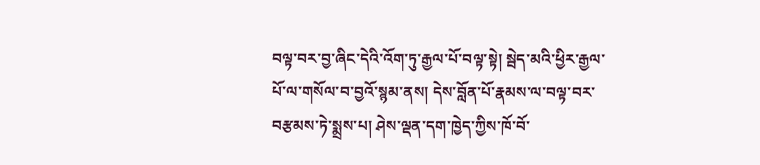བལྟ་བར་བྱ་ཞིང་དེའི་འོག་ཏུ་རྒྱལ་པོ་བལྟ་སྟེ། སྦེད་མའི་ཕྱིར་རྒྱལ་པོ་ལ་གསོལ་བ་བྱའོ་སྙམ་ནས། དེས་བློན་པོ་རྣམས་ལ་བལྟ་བར་བརྩམས་ཏེ་སྨྲས་པ། ཤེས་ལྡན་དག་ཁྱེད་ཀྱིས་ཁོ་བོ་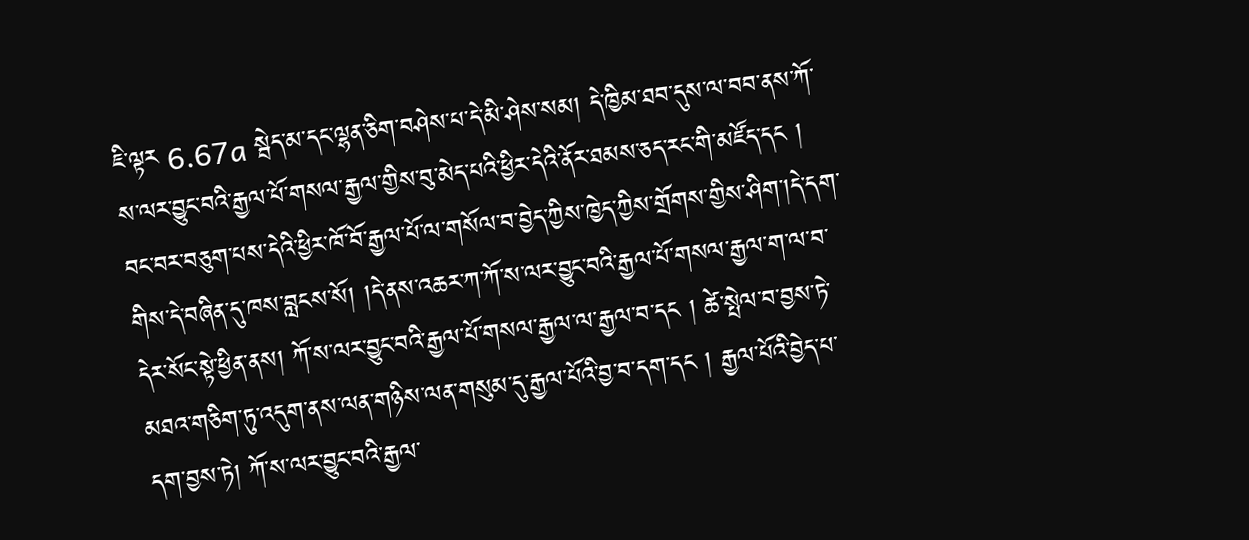ཇི་ལྟར 6.67a སྦེད་མ་དང་ལྷན་ཅིག་བཤེས་པ་དེ་མི་ཤེས་སམ། དེ་ཁྱིམ་ཐབ་དུས་ལ་བབ་ནས་ཀོ་ས་ལར་བྱུང་བའི་རྒྱལ་པོ་གསལ་རྒྱལ་གྱིས་བུ་མེད་པའི་ཕྱིར་དེའི་ནོར་ཐམས་ཅད་རང་གི་མཛོད་དང ། བང་བར་བཅུག་པས་དེའི་ཕྱིར་ཁོ་བོ་རྒྱལ་པོ་ལ་གསོལ་བ་བྱེད་ཀྱིས་ཁྱེད་ཀྱིས་གྲོགས་གྱིས་ཤིག་།དེ་དག་གིས་དེ་བཞིན་དུ་ཁས་བླངས་སོ། །དེ་ནས་འཆར་ཀ་ཀོ་ས་ལར་བྱུང་བའི་རྒྱལ་པོ་གསལ་རྒྱལ་ག་ལ་བ་དེར་སོང་སྟེ་ཕྱིན་ནས། ཀོ་ས་ལར་བྱུང་བའི་རྒྱལ་པོ་གསལ་རྒྱལ་ལ་རྒྱལ་བ་དང ། ཚེ་སྤེལ་བ་བྱས་ཏེ་མཐའ་གཅིག་ཏུ་འདུག་ནས་ལན་གཉིས་ལན་གསུམ་དུ་རྒྱལ་པོའི་བྱ་བ་དག་དང ། རྒྱལ་པོའི་བྱེད་པ་དག་བྱས་ཏེ། ཀོ་ས་ལར་བྱུང་བའི་རྒྱལ་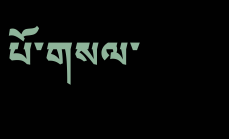པོ་གསལ་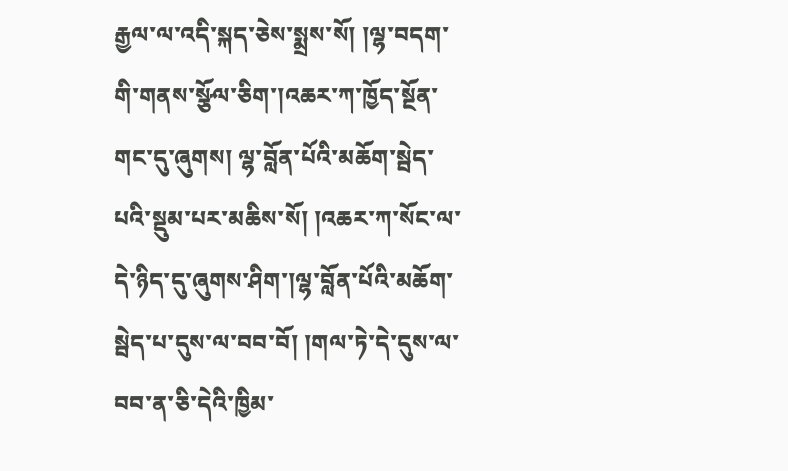རྒྱལ་ལ་འདི་སྐད་ཅེས་སྨྲས་སོ། །ལྷ་བདག་གི་གནས་སྩོལ་ཅིག་།འཆར་ཀ་ཁྱོད་སྔོན་གང་དུ་ཞུགས། ལྷ་བློན་པོའི་མཆོག་སྦེད་པའི་སྡུམ་པར་མཆིས་སོ། །འཆར་ཀ་སོང་ལ་དེ་ཉིད་དུ་ཞུགས་ཤིག་།ལྷ་བློན་པོའི་མཆོག་སྦེད་པ་དུས་ལ་བབ་བོ། །གལ་ཏེ་དེ་དུས་ལ་བབ་ན་ཅི་དེའི་ཁྱིམ་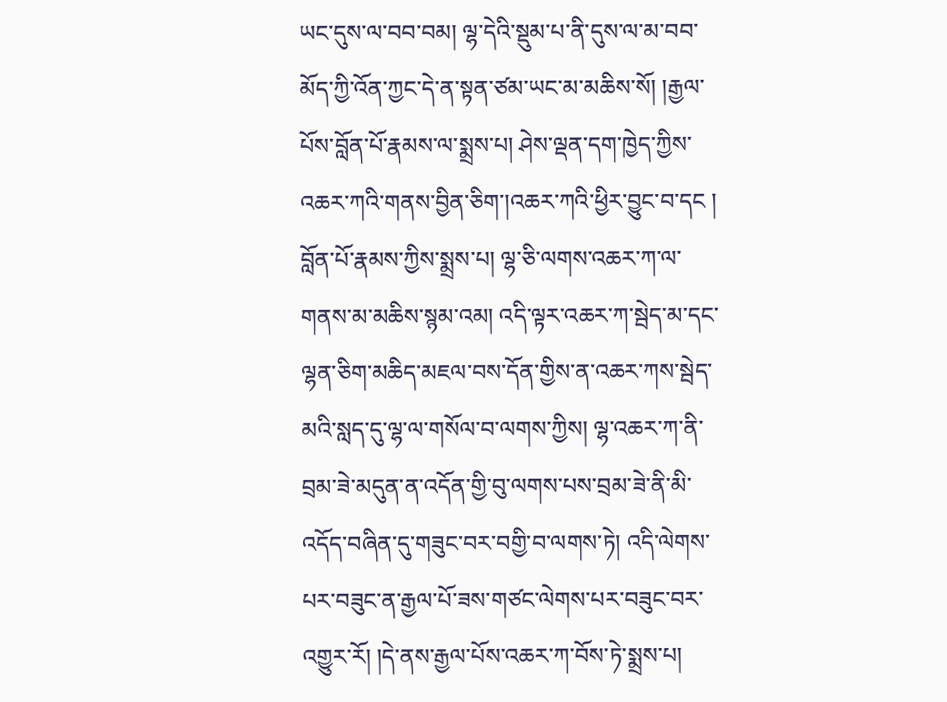ཡང་དུས་ལ་བབ་བམ། ལྷ་དེའི་སྡུམ་པ་ནི་དུས་ལ་མ་བབ་མོད་ཀྱི་འོན་ཀྱང་དེ་ན་སྟན་ཙམ་ཡང་མ་མཆིས་སོ། །རྒྱལ་པོས་བློན་པོ་རྣམས་ལ་སྨྲས་པ། ཤེས་ལྡན་དག་ཁྱེད་ཀྱིས་འཆར་ཀའི་གནས་བྱིན་ཅིག་།འཆར་ཀའི་ཕྱིར་བྱུང་བ་དང ། བློན་པོ་རྣམས་ཀྱིས་སྨྲས་པ། ལྷ་ཅི་ལགས་འཆར་ཀ་ལ་གནས་མ་མཆིས་སྙམ་འམ། འདི་ལྟར་འཆར་ཀ་སྦེད་མ་དང་ལྷན་ཅིག་མཆིད་མཇལ་བས་དོན་གྱིས་ན་འཆར་ཀས་སྦེད་མའི་སླད་དུ་ལྷ་ལ་གསོལ་བ་ལགས་ཀྱིས། ལྷ་འཆར་ཀ་ནི་བྲམ་ཟེ་མདུན་ན་འདོན་གྱི་བུ་ལགས་པས་བྲམ་ཟེ་ནི་མི་འདོད་བཞིན་དུ་གཟུང་བར་བགྱི་བ་ལགས་ཏེ། འདི་ལེགས་པར་བཟུང་ན་རྒྱལ་པོ་ཟས་གཙང་ལེགས་པར་བཟུང་བར་འགྱུར་རོ། །དེ་ནས་རྒྱལ་པོས་འཆར་ཀ་བོས་ཏེ་སྨྲས་པ།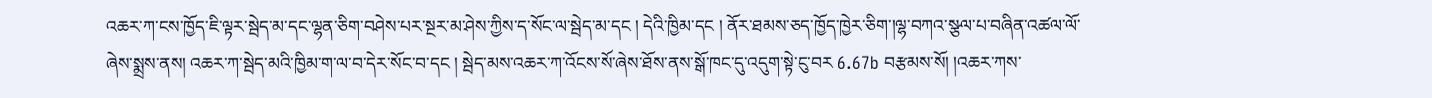འཆར་ཀ་ངས་ཁྱོད་ཇི་ལྟར་སྦེད་མ་དང་ལྷན་ཅིག་བཤེས་པར་སྔར་མ་ཤེས་ཀྱིས་ད་སོང་ལ་སྦེད་མ་དང ། དེའི་ཁྱིམ་དང ། ནོར་ཐམས་ཅད་ཁྱོད་ཁྱེར་ཅིག་།ལྷ་བཀའ་སྩལ་པ་བཞིན་འཚལ་ལོ་ཞེས་སྨྲས་ནས། འཆར་ཀ་སྦེད་མའི་ཁྱིམ་ག་ལ་བ་དེར་སོང་བ་དང ། སྦེད་མས་འཆར་ཀ་འོངས་སོ་ཞེས་ཐོས་ནས་སྒོ་ཁང་དུ་འདུག་སྟེ་ངུ་བར 6.67b བརྩམས་སོ། །འཆར་ཀས་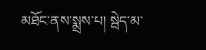མཐོང་ནས་སྨྲས་པ། སྦེད་མ་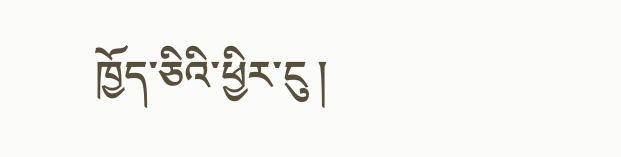ཁྱོད་ཅིའི་ཕྱིར་ངུ །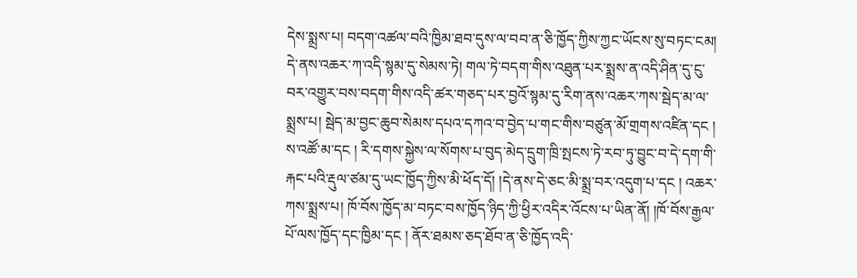དེས་སྨྲས་པ། བདག་འཚལ་བའི་ཁྱིམ་ཐབ་དུས་ལ་བབ་ན་ཅི་ཁྱོད་ཀྱིས་ཀྱང་ཡོངས་སུ་བཏང་ངམ། དེ་ནས་འཆར་ཀ་འདི་སྙམ་དུ་སེམས་ཏེ། གལ་ཏེ་བདག་གིས་འཐུན་པར་སྨྲས་ན་འདི་ཤིན་དུ་ངུ་བར་འགྱུར་བས་བདག་གིས་འདི་ཚར་གཅད་པར་བྱའོ་སྙམ་དུ་རིག་ནས་འཆར་ཀས་སྦེད་མ་ལ་སྨྲས་པ། སྦེད་མ་བྱང་ཆུབ་སེམས་དཔའ་དཀའ་བ་བྱེད་པ་གང་གིས་བཙུན་མོ་གྲགས་འཛིན་དང ། ས་འཚོ་མ་དང ། རི་དགས་སྐྱེས་ལ་སོགས་པ་བུད་མེད་དྲུག་ཁྲི་སྤངས་ཏེ་རབ་ཏུ་བྱུང་བ་དེ་དག་གི་རྐང་པའི་རྡུལ་ཙམ་དུ་ཡང་ཁྱོད་ཀྱིས་མི་ཕོད་དོ། །དེ་ནས་དེ་ཅང་མི་སྨྲ་བར་འདུག་པ་དང ། འཆར་ཀས་སྨྲས་པ། ཁོ་བོས་ཁྱོད་མ་བཏང་བས་ཁྱོད་ཉིད་ཀྱི་ཕྱིར་འདིར་འོངས་པ་ཡིན་ནོ། །ཁོ་བོས་རྒྱལ་པོ་ལས་ཁྱོད་དང་ཁྱིམ་དང ། ནོར་ཐམས་ཅད་ཐོབ་ན་ཅི་ཁྱོད་འདི་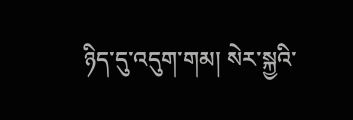ཉིད་དུ་འདུག་གམ། སེར་སྐྱའི་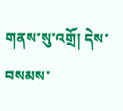གནས་སུ་འགྲོ། དེས་བསམས་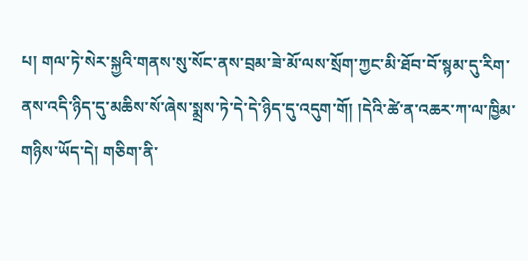པ། གལ་ཏེ་སེར་སྐྱའི་གནས་སུ་སོང་ནས་བྲམ་ཟེ་མོ་ལས་སྲོག་ཀྱང་མི་ཐོབ་བོ་སྙམ་དུ་རིག་ནས་འདི་ཉིད་དུ་མཆིས་སོ་ཞེས་སྨྲས་ཏེ་དེ་དེ་ཉིད་དུ་འདུག་གོ། །དེའི་ཚེ་ན་འཆར་ཀ་ལ་ཁྱིམ་གཉིས་ཡོད་དེ། གཅིག་ནི་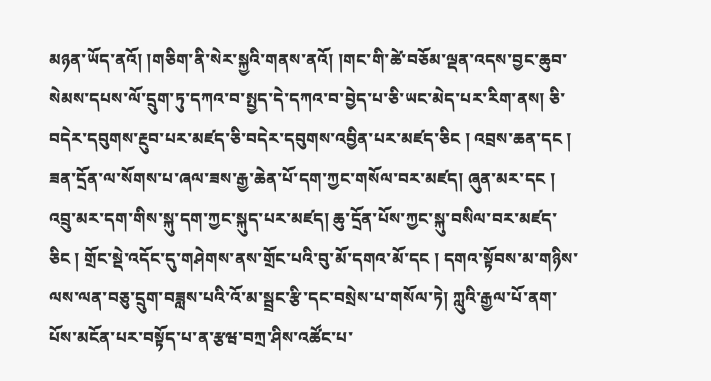མཉན་ཡོད་ནའོ། །གཅིག་ནི་སེར་སྐྱའི་གནས་ནའོ། །གང་གི་ཚེ་བཅོམ་ལྡན་འདས་བྱང་ཆུབ་སེམས་དཔས་ལོ་དྲུག་ཏུ་དཀའ་བ་སྤྱད་དེ་དཀའ་བ་བྱེད་པ་ཅི་ཡང་མེད་པར་རིག་ནས། ཅི་བདེར་དབུགས་རྔུབ་པར་མཛད་ཅི་བདེར་དབུགས་འབྱིན་པར་མཛད་ཅིང ། འབྲས་ཆན་དང ། ཟན་དྲོན་ལ་སོགས་པ་ཞལ་ཟས་རྒྱ་ཆེན་པོ་དག་ཀྱང་གསོལ་བར་མཛད། ཞུན་མར་དང ། འབྲུ་མར་དག་གིས་སྐུ་དག་ཀྱང་སྐུད་པར་མཛད། ཆུ་དྲོན་པོས་ཀྱང་སྐུ་བསིལ་བར་མཛད་ཅིང ། གྲོང་སྡེ་འདོང་དུ་གཤེགས་ནས་གྲོང་པའི་བུ་མོ་དགའ་མོ་དང ། དགའ་སྟོབས་མ་གཉིས་ལས་ལན་བཅུ་དྲུག་བཟླས་པའི་འོ་མ་སྦྲང་རྩི་དང་བསྲེས་པ་གསོལ་ཏེ། ཀླུའི་རྒྱལ་པོ་ནག་པོས་མངོན་པར་བསྟོད་པ་ན་རྩཝ་བཀྲ་ཤིས་འཚོང་པ་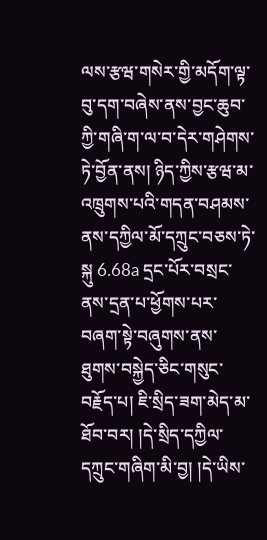ལས་རྩཝ་གསེར་གྱི་མདོག་ལྟ་བུ་དག་བཞེས་ནས་བྱང་ཆུབ་ཀྱི་གཞི་ག་ལ་བ་དེར་གཤེགས་ཏེ་བྱོན་ནས། ཉིད་ཀྱིས་རྩཝ་མ་འཁྲུགས་པའི་གདན་བཤམས་ནས་དཀྱིལ་མོ་དཀྲུང་བཅས་ཏེ་སྐུ 6.68a དྲང་པོར་བསྲང་ནས་དྲན་པ་ཕྱོགས་པར་བཞག་སྟེ་བཞུགས་ནས་ཐུགས་བསྐྱེད་ཅིང་གསུང་བརྗོད་པ། ཇི་སྲིད་ཟག་མེད་མ་ཐོབ་བར། །དེ་སྲིད་དཀྱིལ་དཀྲུང་གཞིག་མི་བྱ། །དེ་ཡིས་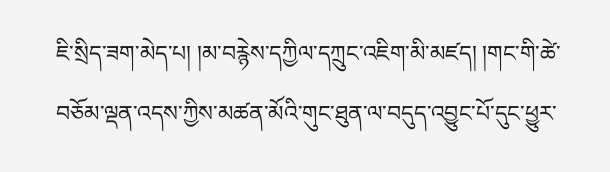ཇི་སྲིད་ཟག་མེད་པ། །མ་བརྙེས་དཀྱིལ་དཀྲུང་འཇིག་མི་མཛད། །གང་གི་ཚེ་བཅོམ་ལྡན་འདས་ཀྱིས་མཚན་མོའི་གུང་ཐུན་ལ་བདུད་འབྱུང་པོ་དུང་ཕྱུར་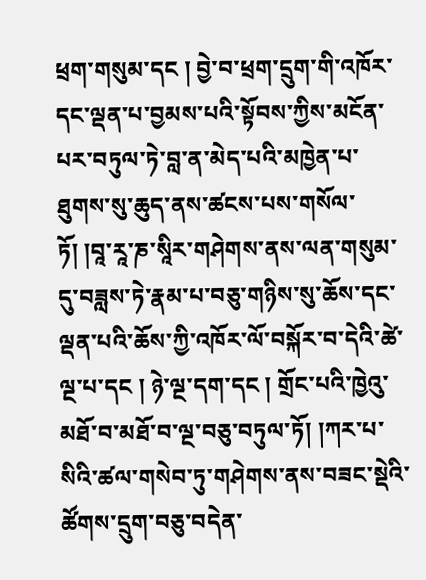ཕྲག་གསུམ་དང ། བྱེ་བ་ཕྲག་དྲུག་གི་འཁོར་དང་ལྡན་པ་བྱམས་པའི་སྟོབས་ཀྱིས་མངོན་པར་བཏུལ་ཏེ་བླ་ན་མེད་པའི་མཁྱེན་པ་ཐུགས་སུ་ཆུད་ནས་ཚངས་པས་གསོལ་ཏོ། །བཱ་རཱ་ཎ་སཱིར་གཤེགས་ནས་ལན་གསུམ་དུ་བཟླས་ཏེ་རྣམ་པ་བཅུ་གཉིས་སུ་ཆོས་དང་ལྡན་པའི་ཆོས་ཀྱི་འཁོར་ལོ་བསྐོར་བ་དེའི་ཚེ་ལྔ་པ་དང ། ཉེ་ལྔ་དག་དང ། གྲོང་པའི་ཁྱེའུ་མཐོ་བ་མཐོ་བ་ལྔ་བཅུ་བཏུལ་ཏོ། །ཀར་པ་སིའི་ཚལ་གསེབ་ཏུ་གཤེགས་ནས་བཟང་སྡེའི་ཚོགས་དྲུག་བཅུ་བདེན་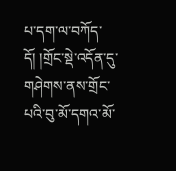པ་དག་ལ་བཀོད་དོ། །གྲོང་སྡེ་འདོན་དུ་གཤེགས་ནས་གྲོང་པའི་བུ་མོ་དགའ་མོ་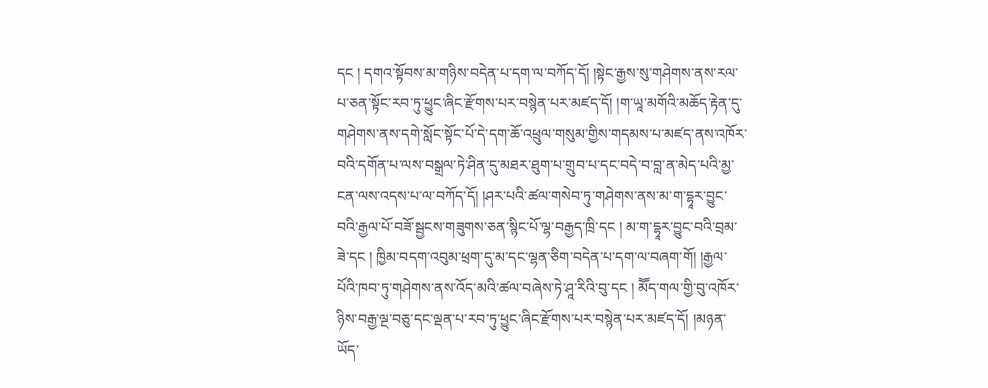དང ། དགའ་སྟོབས་མ་གཉིས་བདེན་པ་དག་ལ་བཀོད་དོ། །སྟེང་རྒྱས་སུ་གཤེགས་ནས་རལ་པ་ཅན་སྟོང་རབ་ཏུ་ཕྱུང་ཞིང་རྫོགས་པར་བསྙེན་པར་མཛད་དོ། །ག་ཡཱ་མགོའི་མཆོད་རྟེན་དུ་གཤེགས་ནས་དགེ་སློང་སྟོང་པོ་དེ་དག་ཆོ་འཕྲུལ་གསུམ་གྱིས་གདམས་པ་མཛད་ནས་འཁོར་བའི་དགོན་པ་ལས་བསྒྲལ་ཏེ་ཤིན་དུ་མཐར་ཐུག་པ་གྲུབ་པ་དང་བདེ་བ་བླ་ན་མེད་པའི་མྱ་ངན་ལས་འདས་པ་ལ་བཀོད་དོ། །ཤར་པའི་ཚལ་གསེབ་ཏུ་གཤེགས་ནས་མ་ག་དྷཱར་བྱུང་བའི་རྒྱལ་པོ་བཟོ་སྦྱངས་གཟུགས་ཅན་སྙིང་པོ་ལྷ་བརྒྱད་ཁྲི་དང ། མ་ག་དྷཱར་བྱུང་བའི་བྲམ་ཟེ་དང ། ཁྱིམ་བདག་འབུམ་ཕྲག་དུ་མ་དང་ལྷན་ཅིག་བདེན་པ་དག་ལ་བཞག་གོ། །རྒྱལ་པོའི་ཁབ་ཏུ་གཤེགས་ནས་འོད་མའི་ཚལ་བཞེས་ཏེ་ཤཱ་རིའི་བུ་དང ། མཽད་གལ་གྱི་བུ་འཁོར་ཉིས་བརྒྱ་ལྔ་བཅུ་དང་ལྡན་པ་རབ་ཏུ་ཕྱུང་ཞིང་རྫོགས་པར་བསྙེན་པར་མཛད་དོ། །མཉན་ཡོད་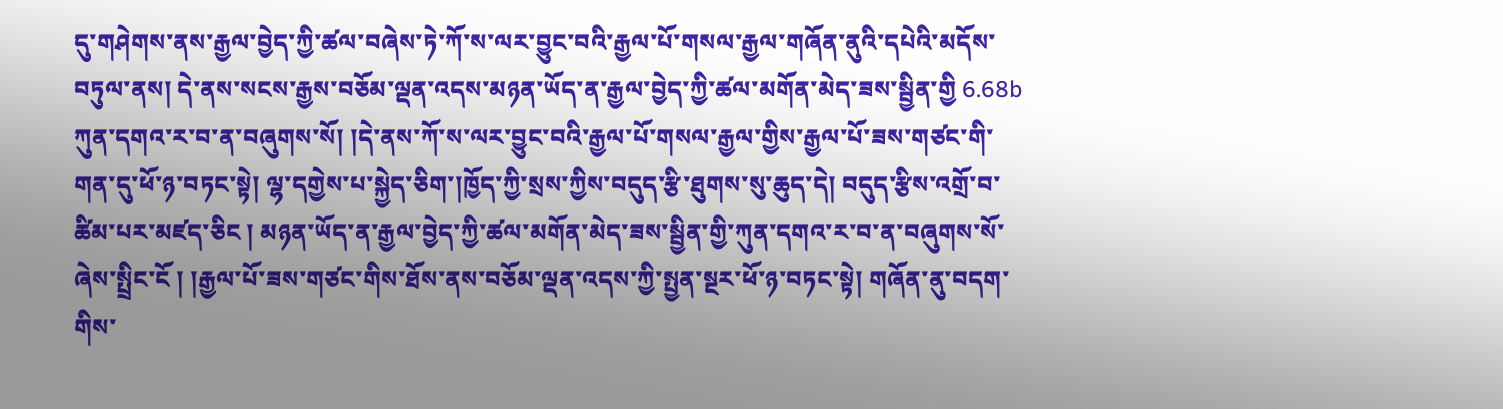དུ་གཤེགས་ནས་རྒྱལ་བྱེད་ཀྱི་ཚལ་བཞེས་ཏེ་ཀོ་ས་ལར་བྱུང་བའི་རྒྱལ་པོ་གསལ་རྒྱལ་གཞོན་ནུའི་དཔེའི་མདོས་བཏུལ་ནས། དེ་ནས་སངས་རྒྱས་བཅོམ་ལྡན་འདས་མཉན་ཡོད་ན་རྒྱལ་བྱེད་ཀྱི་ཚལ་མགོན་མེད་ཟས་སྦྱིན་གྱི 6.68b ཀུན་དགའ་ར་བ་ན་བཞུགས་སོ། །དེ་ནས་ཀོ་ས་ལར་བྱུང་བའི་རྒྱལ་པོ་གསལ་རྒྱལ་གྱིས་རྒྱལ་པོ་ཟས་གཙང་གི་གན་དུ་ཕོ་ཉ་བཏང་སྟེ། ལྷ་དགྱེས་པ་སྐྱེད་ཅིག་།ཁྱོད་ཀྱི་སྲས་ཀྱིས་བདུད་རྩི་ཐུགས་སུ་ཆུད་དེ། བདུད་རྩིས་འགྲོ་བ་ཚིམ་པར་མཛད་ཅིང ། མཉན་ཡོད་ན་རྒྱལ་བྱེད་ཀྱི་ཚལ་མགོན་མེད་ཟས་སྦྱིན་གྱི་ཀུན་དགའ་ར་བ་ན་བཞུགས་སོ་ཞེས་སྤྲིང་ངོ ། །རྒྱལ་པོ་ཟས་གཙང་གིས་ཐོས་ནས་བཅོམ་ལྡན་འདས་ཀྱི་སྤྱན་སྔར་ཕོ་ཉ་བཏང་སྟེ། གཞོན་ནུ་བདག་གིས་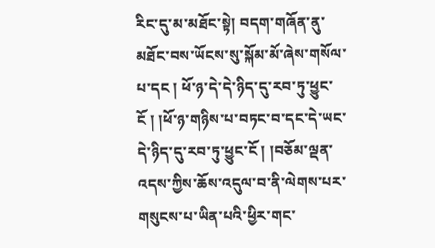རིང་དུ་མ་མཐོང་སྟེ། བདག་གཞོན་ནུ་མཐོང་བས་ཡོངས་སུ་སྐོམ་མོ་ཞེས་གསོལ་པ་དང ། ཕོ་ཉ་དེ་དེ་ཉིད་དུ་རབ་ཏུ་ཕྱུང་ངོ ། །ཕོ་ཉ་གཉིས་པ་བཏང་བ་དང་དེ་ཡང་དེ་ཉིད་དུ་རབ་ཏུ་ཕྱུང་ངོ ། །བཅོམ་ལྡན་འདས་ཀྱིས་ཆོས་འདུལ་བ་ནི་ལེགས་པར་གསུངས་པ་ཡིན་པའི་ཕྱིར་གང་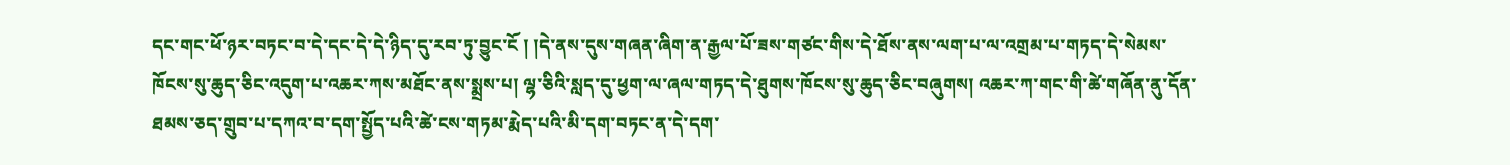དང་གང་ཕོ་ཉར་བཏང་བ་དེ་དང་དེ་དེ་ཉིད་དུ་རབ་ཏུ་བྱུང་ངོ ། །དེ་ནས་དུས་གཞན་ཞིག་ན་རྒྱལ་པོ་ཟས་གཙང་གིས་དེ་ཐོས་ནས་ལག་པ་ལ་འགྲམ་པ་གཏད་དེ་སེམས་ཁོངས་སུ་ཆུད་ཅིང་འདུག་པ་འཆར་ཀས་མཐོང་ནས་སྨྲས་པ། ལྷ་ཅིའི་སླད་དུ་ཕྱག་ལ་ཞལ་གཏད་དེ་ཐུགས་ཁོངས་སུ་ཆུད་ཅིང་བཞུགས། འཆར་ཀ་གང་གི་ཚེ་གཞོན་ནུ་དོན་ཐམས་ཅད་གྲུབ་པ་དཀའ་བ་དག་སྤྱོད་པའི་ཚེ་ངས་གཏམ་རྨེད་པའི་མི་དག་བཏང་ན་དེ་དག་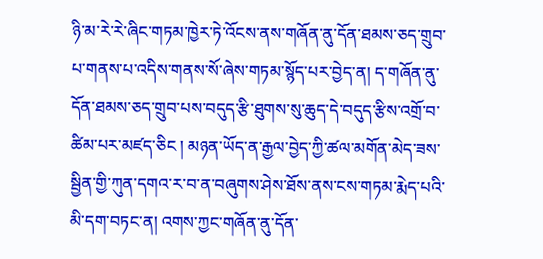ཉི་མ་རེ་རེ་ཞིང་གཏམ་ཁྱེར་ཏེ་འོངས་ནས་གཞོན་ནུ་དོན་ཐམས་ཅད་གྲུབ་པ་གནས་པ་འདིས་གནས་སོ་ཞེས་གཏམ་སྙོད་པར་བྱེད་ན། ད་གཞོན་ནུ་དོན་ཐམས་ཅད་གྲུབ་པས་བདུད་རྩི་ཐུགས་སུ་ཆུད་དེ་བདུད་རྩིས་འགྲོ་བ་ཚིམ་པར་མཛད་ཅིང ། མཉན་ཡོད་ན་རྒྱལ་བྱེད་ཀྱི་ཚལ་མགོན་མེད་ཟས་སྦྱིན་གྱི་ཀུན་དགའ་ར་བ་ན་བཞུགས་ཤེས་ཐོས་ནས་ངས་གཏམ་རྨེད་པའི་མི་དག་བཏང་ན། འགས་ཀྱང་གཞོན་ནུ་དོན་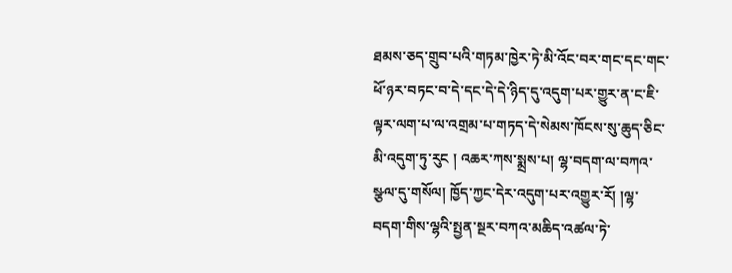ཐམས་ཅད་གྲུབ་པའི་གཏམ་ཁྱེར་ཏེ་མི་འོང་བར་གང་དང་གང་ཕོ་ཉར་བཏང་བ་དེ་དང་དེ་དེ་ཉིད་དུ་འདུག་པར་གྱུར་ན་ང་ཇི་ལྟར་ལག་པ་ལ་འགྲམ་པ་གཏད་དེ་སེམས་ཁོངས་སུ་ཆུད་ཅིང་མི་འདུག་ཏུ་རུང ། འཆར་ཀས་སྨྲས་པ། ལྷ་བདག་ལ་བཀའ་སྩལ་དུ་གསོལ། ཁྱོད་ཀྱང་དེར་འདུག་པར་འགྱུར་རོ། །ལྷ་བདག་གིས་ལྷའི་སྤྱན་སྔར་བཀའ་མཆིད་འཚལ་ཏེ་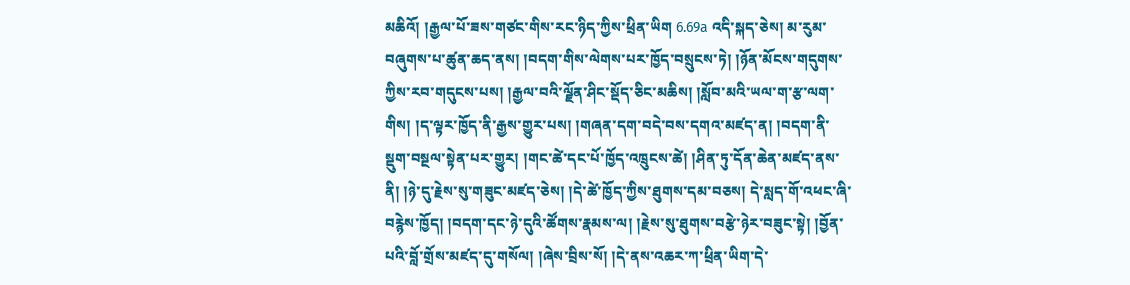མཆིའོ། །རྒྱལ་པོ་ཟས་གཙང་གིས་རང་ཉིད་ཀྱིས་ཕྲིན་ཡིག 6.69a འདི་སྐད་ཅེས། མ་རུམ་བཞུགས་པ་ཚུན་ཆད་ནས། །བདག་གིས་ལེགས་པར་ཁྱོད་བསྲུངས་ཏེ། །ཉོན་མོངས་གདུགས་ཀྱིས་རབ་གདུངས་པས། །རྒྱལ་བའི་ལྗོན་ཤིང་སྡོད་ཅིང་མཆིས། །སློབ་མའི་ཡལ་ག་རྩ་ལག་གིས། །ད་ལྟར་ཁྱོད་ནི་རྒྱས་གྱུར་པས། །གཞན་དག་བདེ་བས་དགའ་མཛད་ན། །བདག་ནི་སྡུག་བསྔལ་སྟེན་པར་གྱུར། །གང་ཚེ་དང་པོ་ཁྱོད་འཁྲུངས་ཚེ། །ཤིན་ཏུ་དོན་ཆེན་མཛད་ནས་ནི། །ཉེ་དུ་རྗེས་སུ་གཟུང་མཛད་ཅེས། །དེ་ཚེ་ཁྱོད་ཀྱིས་ཐུགས་དམ་བཅས། དེ་སླད་གོ་འཕང་ཞི་བརྙེས་ཁྱོད། །བདག་དང་ཉེ་དུའི་ཚོགས་རྣམས་ལ། །རྗེས་སུ་ཐུགས་བརྩེ་ཉེར་བཟུང་སྟེ། །བྱོན་པའི་བློ་གྲོས་མཛད་དུ་གསོལ། །ཞེས་བྲིས་སོ། །དེ་ནས་འཆར་ཀ་ཕྲིན་ཡིག་དེ་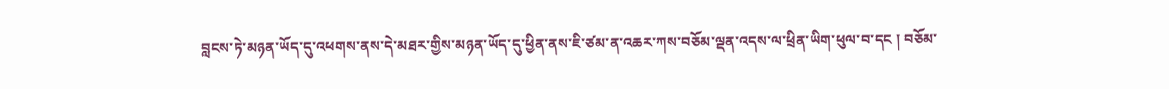བླངས་ཏེ་མཉན་ཡོད་དུ་འཕགས་ནས་དེ་མཐར་གྱིས་མཉན་ཡོད་དུ་ཕྱིན་ནས་ཇི་ཙམ་ན་འཆར་ཀས་བཅོམ་ལྡན་འདས་ལ་ཕྲིན་ཡིག་ཕུལ་བ་དང ། བཅོམ་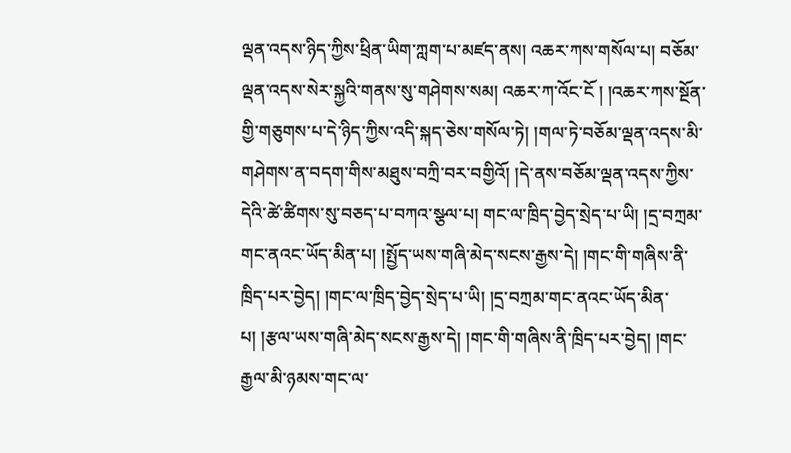ལྡན་འདས་ཉིད་ཀྱིས་ཕྲིན་ཡིག་ཀླག་པ་མཛད་ནས། འཆར་ཀས་གསོལ་པ། བཅོམ་ལྡན་འདས་སེར་སྐྱའི་གནས་སུ་གཤེགས་སམ། འཆར་ཀ་འོང་ངོ ། །འཆར་ཀས་སྔོན་གྱི་གཅུགས་པ་དེ་ཉིད་ཀྱིས་འདི་སྐད་ཅེས་གསོལ་ཏེ། །གལ་ཏེ་བཅོམ་ལྡན་འདས་མི་གཤེགས་ན་བདག་གིས་མཐུས་བཀྲི་བར་བགྱིའོ། །དེ་ནས་བཅོམ་ལྡན་འདས་ཀྱིས་དེའི་ཚེ་ཚིགས་སུ་བཅད་པ་བཀའ་སྩལ་པ། གང་ལ་ཁྲིད་བྱེད་སྲེད་པ་ཡི། །དྲ་བཀྲམ་གང་ནའང་ཡོད་མིན་པ། །སྤྱོད་ཡས་གཞི་མེད་སངས་རྒྱས་དེ། །གང་གི་གཞིས་ནི་ཁྲིད་པར་བྱེད། །གང་ལ་ཁྲིད་བྱེད་སྲེད་པ་ཡི། །དྲ་བཀྲམ་གང་ནའང་ཡོད་མིན་པ། །རྩལ་ཡས་གཞི་མེད་སངས་རྒྱས་དེ། །གང་གི་གཞིས་ནི་ཁྲིད་པར་བྱེད། །གང་རྒྱལ་མི་ཉམས་གང་ལ་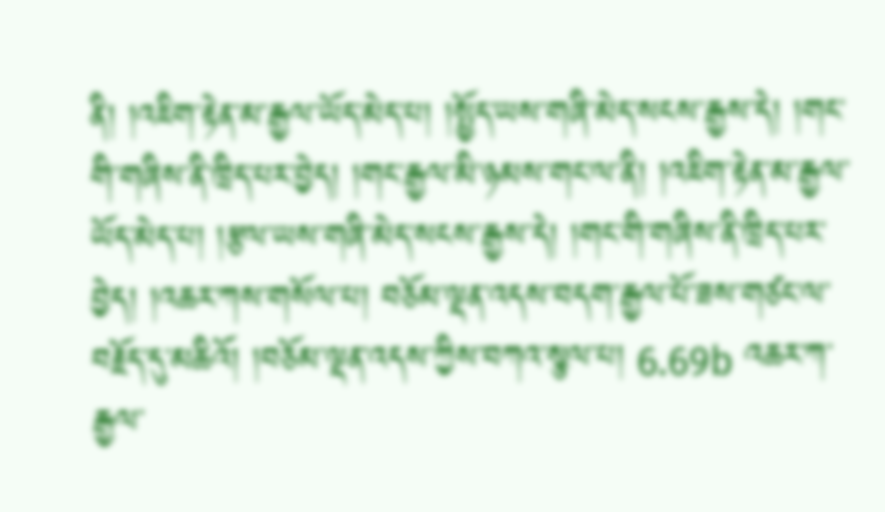ནི། །འཇིག་རྟེན་མ་རྒྱལ་ཡོད་མེད་པ། །སྤྱོད་ཡས་གཞི་མེད་སངས་རྒྱས་དེ། །གང་གི་གཞིས་ནི་ཁྲིད་པར་བྱེད། །གང་རྒྱལ་མི་ཉམས་གང་ལ་ནི། །འཇིག་རྟེན་མ་རྒྱལ་ཡོད་མེད་པ། །རྩལ་ཡས་གཞི་མེད་སངས་རྒྱས་དེ། །གང་གི་གཞིས་ནི་ཁྲིད་པར་བྱེད། །འཆར་ཀས་གསོལ་པ། བཅོམ་ལྡན་འདས་བདག་རྒྱལ་པོ་ཟས་གཙང་ལ་བརྗོད་དུ་མཆིའོ། །བཅོམ་ལྡན་འདས་ཀྱིས་བཀའ་སྩལ་པ། 6.69b འཆར་ཀ་རྒྱལ་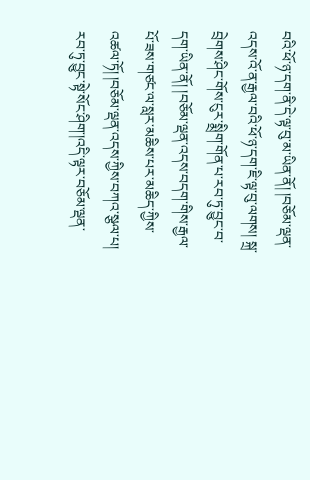བའི་ཕོ་ཉ་དག་ནི་དེ་ལྟ་བུ་མ་ཡིན་ནོ། །བཅོམ་ལྡན་འདས་འོ་ན་རྒྱལ་བའི་ཕོ་ཉ་དག་ཇི་ལྟ་བུ་ལགས། སྐྲ་བྲེགས་ཤིང་གོས་ངུར་སྨྲིག་གོན་པ་རབ་ཏུ་བྱུང་བ་དག་ཡིན་ནོ། །བཅོམ་ལྡན་འདས་བདག་གིས་རྒྱལ་པོ་ཟས་གཙང་ལ་སླར་མཆིས་པར་མཆིད་ཀྱིས་འཚལ་ཏོ། །བཅོམ་ལྡན་འདས་ཀྱིས་བཀའ་སྩལ་པ། རབ་ཏུ་བྱུང་སྟེ་སོང་ཤིག་།འདི་ལྟར་བཅོམ་ལྡན་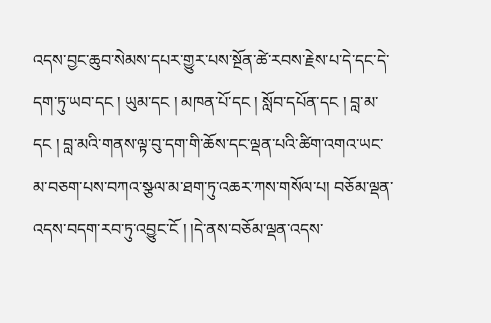འདས་བྱང་ཆུབ་སེམས་དཔར་གྱུར་པས་སྔོན་ཚེ་རབས་རྗེས་པ་དེ་དང་དེ་དག་ཏུ་ཡབ་དང ། ཡུམ་དང ། མཁན་པོ་དང ། སློབ་དཔོན་དང ། བླ་མ་དང ། བླ་མའི་གནས་ལྟ་བུ་དག་གི་ཆོས་དང་ལྡན་པའི་ཚིག་འགའ་ཡང་མ་བཅག་པས་བཀའ་སྩལ་མ་ཐག་ཏུ་འཆར་ཀས་གསོལ་པ། བཅོམ་ལྡན་འདས་བདག་རབ་ཏུ་འབྱུང་ངོ ། །དེ་ནས་བཅོམ་ལྡན་འདས་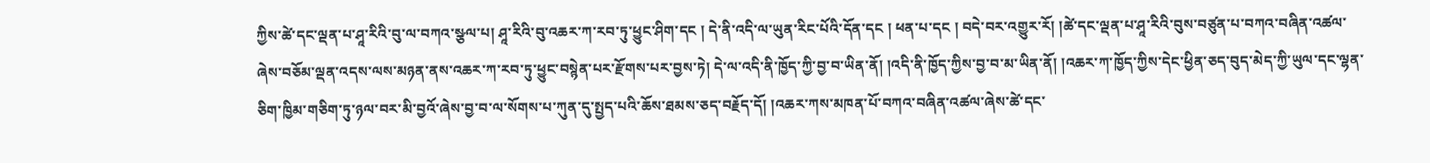ཀྱིས་ཚེ་དང་ལྡན་པ་ཤཱ་རིའི་བུ་ལ་བཀའ་སྩལ་པ། ཤཱ་རིའི་བུ་འཆར་ཀ་རབ་ཏུ་ཕྱུང་ཤིག་དང ། དེ་ནི་འདི་ལ་ཡུན་རིང་པོའི་དོན་དང ། ཕན་པ་དང ། བདེ་བར་འགྱུར་རོ། །ཚེ་དང་ལྡན་པ་ཤཱ་རིའི་བུས་བཙུན་པ་བཀའ་བཞིན་འཚལ་ཞེས་བཅོམ་ལྡན་འདས་ལས་མཉན་ནས་འཆར་ཀ་རབ་ཏུ་ཕྱུང་བསྙེན་པར་རྫོགས་པར་བྱས་ཏེ། དེ་ལ་འདི་ནི་ཁྱོད་ཀྱི་བྱ་བ་ཡིན་ནོ། །འདི་ནི་ཁྱོད་ཀྱིས་བྱ་བ་མ་ཡིན་ནོ། །འཆར་ཀ་ཁྱོད་ཀྱིས་དེང་ཕྱིན་ཅད་བུད་མེད་ཀྱི་ཡུལ་དང་ལྷན་ཅིག་ཁྱིམ་གཅིག་ཏུ་ཉལ་བར་མི་བྱའོ་ཞེས་བྱ་བ་ལ་སོགས་པ་ཀུན་དུ་སྤྱད་པའི་ཆོས་ཐམས་ཅད་བརྗོད་དོ། །འཆར་ཀས་མཁན་པོ་བཀའ་བཞིན་འཚལ་ཞེས་ཚེ་དང་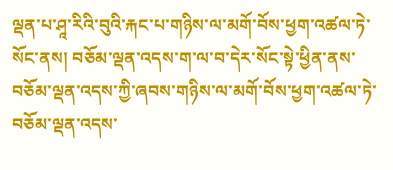ལྡན་པ་ཤཱ་རིའི་བུའི་རྐང་པ་གཉིས་ལ་མགོ་བོས་ཕྱག་འཚལ་ཏེ་སོང་ནས། བཅོམ་ལྡན་འདས་ག་ལ་བ་དེར་སོང་སྟེ་ཕྱིན་ནས་བཅོམ་ལྡན་འདས་ཀྱི་ཞབས་གཉིས་ལ་མགོ་བོས་ཕྱག་འཚལ་ཏེ་བཅོམ་ལྡན་འདས་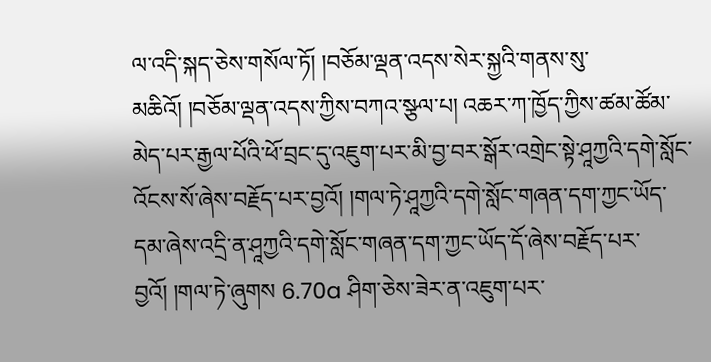ལ་འདི་སྐད་ཅེས་གསོལ་ཏོ། །བཅོམ་ལྡན་འདས་སེར་སྐྱའི་གནས་སུ་མཆིའོ། །བཅོམ་ལྡན་འདས་ཀྱིས་བཀའ་སྩལ་པ། འཆར་ཀ་ཁྱོད་ཀྱིས་ཚམ་ཚོམ་མེད་པར་རྒྱལ་པོའི་ཕོ་བྲང་དུ་འཇུག་པར་མི་བྱ་བར་སྒོར་འགྲེང་སྟེ་ཤཱཀྱའི་དགེ་སློང་འོངས་སོ་ཞེས་བརྗོད་པར་བྱའོ། །གལ་ཏེ་ཤཱཀྱའི་དགེ་སློང་གཞན་དག་ཀྱང་ཡོད་དམ་ཞེས་འདྲི་ན་ཤཱཀྱའི་དགེ་སློང་གཞན་དག་ཀྱང་ཡོད་དོ་ཞེས་བརྗོད་པར་བྱའོ། །གལ་ཏེ་ཞུགས 6.70a ཤིག་ཅེས་ཟེར་ན་འཇུག་པར་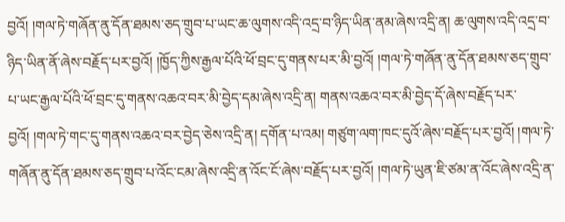བྱའོ། །གལ་ཏེ་གཞོན་ནུ་དོན་ཐམས་ཅད་གྲུབ་པ་ཡང་ཆ་ལུགས་འདི་འདྲ་བ་ཉིད་ཡིན་ནམ་ཞེས་འདྲི་ན། ཆ་ལུགས་འདི་འདྲ་བ་ཉིད་ཡིན་ནོ་ཞེས་བརྗོད་པར་བྱའོ། །ཁྱོད་ཀྱིས་རྒྱལ་པོའི་ཕོ་བྲང་དུ་གནས་པར་མི་བྱའོ། །གལ་ཏེ་གཞོན་ནུ་དོན་ཐམས་ཅད་གྲུབ་པ་ཡང་རྒྱལ་པོའི་ཕོ་བྲང་དུ་གནས་འཆའ་བར་མི་བྱེད་དམ་ཞེས་འདྲི་ན། གནས་འཆའ་བར་མི་བྱེད་དོ་ཞེས་བརྗོད་པར་བྱའོ། །གལ་ཏེ་གང་དུ་གནས་འཆའ་བར་བྱེད་ཅེས་འདྲི་ན། དགོན་པ་འམ། གཙུག་ལག་ཁང་དུའོ་ཞེས་བརྗོད་པར་བྱའོ། །གལ་ཏེ་གཞོན་ནུ་དོན་ཐམས་ཅད་གྲུབ་པ་འོང་ངམ་ཞེས་འདྲི་ན་འོང་ངོ་ཞེས་བརྗོད་པར་བྱའོ། །གལ་ཏེ་ཡུན་ཇི་ཙམ་ན་འོང་ཞེས་འདྲི་ན་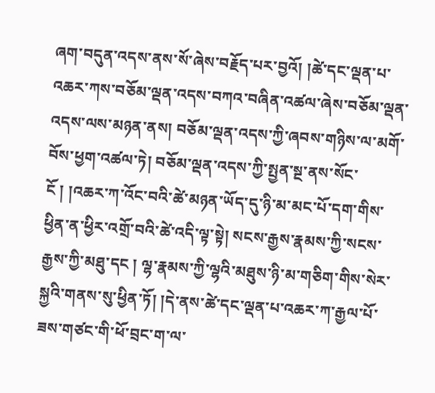ཞག་བདུན་འདས་ནས་སོ་ཞེས་བརྗོད་པར་བྱའོ། །ཚེ་དང་ལྡན་པ་འཆར་ཀས་བཅོམ་ལྡན་འདས་བཀའ་བཞིན་འཚལ་ཞེས་བཅོམ་ལྡན་འདས་ལས་མཉན་ནས། བཅོམ་ལྡན་འདས་ཀྱི་ཞབས་གཉིས་ལ་མགོ་བོས་ཕྱག་འཚལ་ཏེ། བཅོམ་ལྡན་འདས་ཀྱི་སྤྱན་སྔ་ནས་སོང་ངོ ། །འཆར་ཀ་འོང་བའི་ཚེ་མཉན་ཡོད་དུ་ཉི་མ་མང་པོ་དག་གིས་ཕྱིན་ན་ཕྱིར་འགྲོ་བའི་ཚེ་འདི་ལྟ་སྟེ། སངས་རྒྱས་རྣམས་ཀྱི་སངས་རྒྱས་ཀྱི་མཐུ་དང ། ལྷ་རྣམས་ཀྱི་ལྷའི་མཐུས་ཉི་མ་གཅིག་གིས་སེར་སྐྱའི་གནས་སུ་ཕྱིན་ཏོ། །དེ་ནས་ཚེ་དང་ལྡན་པ་འཆར་ཀ་རྒྱལ་པོ་ཟས་གཙང་གི་ཕོ་བྲང་ག་ལ་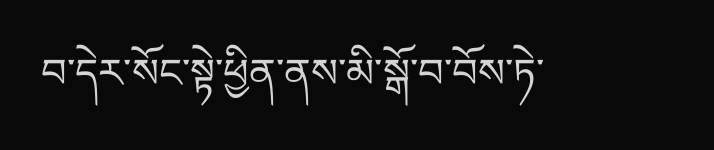བ་དེར་སོང་སྟེ་ཕྱིན་ནས་མི་སྒོ་བ་བོས་ཏེ་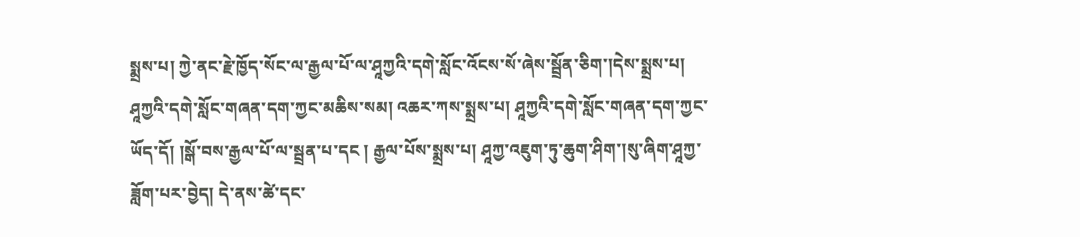སྨྲས་པ། ཀྱེ་ནང་རྗེ་ཁྱོད་སོང་ལ་རྒྱལ་པོ་ལ་ཤཱཀྱའི་དགེ་སློང་འོངས་སོ་ཞེས་སྦྲོན་ཅིག་།དེས་སྨྲས་པ། ཤཱཀྱའི་དགེ་སློང་གཞན་དག་ཀྱང་མཆིས་སམ། འཆར་ཀས་སྨྲས་པ། ཤཱཀྱའི་དགེ་སློང་གཞན་དག་ཀྱང་ཡོད་དོ། །སྒོ་བས་རྒྱལ་པོ་ལ་སྦྲན་པ་དང ། རྒྱལ་པོས་སྨྲས་པ། ཤཱཀྱ་འཇུག་ཏུ་ཆུག་ཤིག་།སུ་ཞིག་ཤཱཀྱ་ཟློག་པར་བྱེད། དེ་ནས་ཚེ་དང་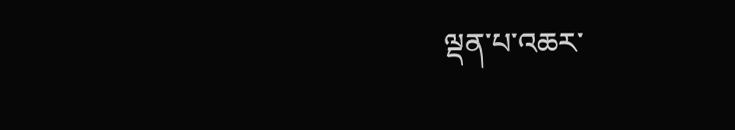ལྡན་པ་འཆར་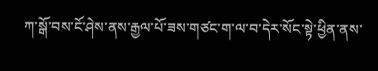ཀ་སྒོ་བས་ངོ་ཤེས་ནས་རྒྱལ་པོ་ཟས་གཙང་ག་ལ་བ་དེར་སོང་སྟེ་ཕྱིན་ནས་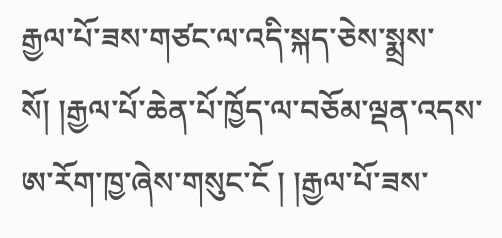རྒྱལ་པོ་ཟས་གཙང་ལ་འདི་སྐད་ཅེས་སྨྲས་སོ། །རྒྱལ་པོ་ཆེན་པོ་ཁྱོད་ལ་བཅོམ་ལྡན་འདས་ཨ་རོག་ཁྱ་ཞེས་གསུང་ངོ ། །རྒྱལ་པོ་ཟས་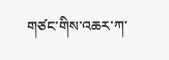གཙང་གིས་འཆར་ཀ་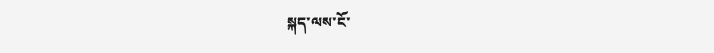སྐད་ལས་ངོ་